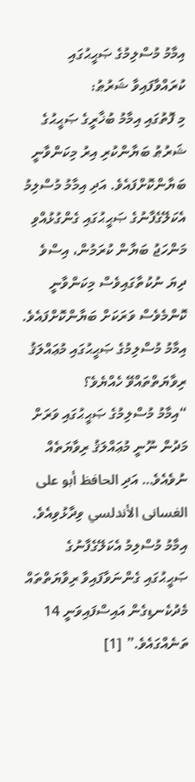އިމާމު މުސްލިމުގެ ޞަޙީޙުގައި ކުރައްވާފައިވާ ޝަރުޠު:
މި ފޮތުގައި އިމާމު ބުޚާރީގެ ޞަޙީޙުގެ ޝަރުޠު ބަޔާންކުރި އިރު މިކަންވާނީ ބަޔާންކޮށްފައެވެ. އަދި އިމާމު މުސްލިމު އެކަލޭގެފާނުގެ ޞަޙީޙުގައި ގެންގުޅުއްވި މަންހަޖު ބަޔާން ކުރަމުން، އިސްވެ ދިޔަ ނުކުތާގައިވެސް މިކަންވާނީ ކޮންމެވެސް ވަރަކަށް ބަޔާންކޮށްފައެވެ.
އިމާމު މުސްލިމުގެ ޞަޙީޙުގައި މުޢައްލަޤު ރިވާޔަތްތައްވޭ ހެއްޔެވެ؟
“އިމާމު މުސްލިމުގެ ޞަޙީޙުގައި ވަރަށް މަދުން ނޫނީ މުޢައްލަޤު ރިވާޔަތެއް ނުވެއެވެ… އަދި الحافظ أبو على الغسانى الأندلسي ވިދާޅުވިއެވެ. އިމާމު މުސްލިމު އެކަލޭގެފާނުގެ ޞަޙީޙުގައި ގެންނަވާފައިވާ ރިވާޔަތްތައް މެދުކެނޑިގެން އައިސްފައިވަނީ 14 ތަނެއްގައެވެ.” [1]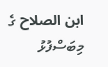ابن الصلاح ގެ މިބަސްފުޅު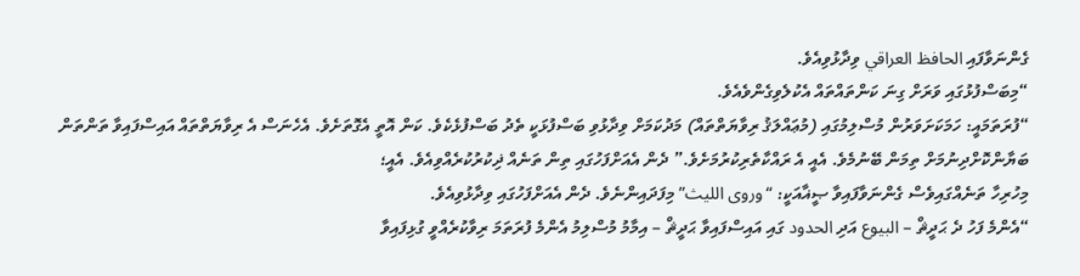ގެންނަވާފައި الحافظ العراقي ވިދާޅުވިއެވެ.
“މިބަސްފުޅުގައި ވަރަށް ގިނަ ކަންތައްތައް އެކުލެވިގެންވެއެވެ.
“ފުރަތަމައީ: ހަމަކަށަވަރުން މުސްލިމުގައި (މުޢައްލަޤު ރިވާޔަތްތައް) މަދުކަމަށް ވިދާޅުވި ބަސްފުޅަކީ ތެދު ބަސްފުޅެކެވެ. ކަން އޮތީ އެގޮތަށެވެ. އެހެނަސް އެ ރިވާޔަތްތައް އައިސްފައިވާ ތަންތަން ބަޔާންކޮށްދިނުމަށް ތިމަން ބޭނުމެވެ. އެއީ އެ ރައްކާތެރިކުރުމަށެވެ.” ދެން އެއަށްފަހުގައި ތިން ތަނެއް ޛިކުރުކުރެއްވިއެވެ. އެއީ؛
މިހުރިހާ ތަނެއްގައިވެސް ގެންނަވާފައިވާ ޞީޣާއަކީ: “وروى الليث” މިފަދައިންނެވެ. ދެން އެއަށްފަހުގައި ވިދާޅުވިއެވެ.
“އެންމެ ފަހު ދެ ޙަދީޘް – البيوع އަދި الحدود ގައި އައިސްފައިވާ ޙަދީޘް – އިމާމު މުސްލިމު އެންމެ ފުރަތަމަ ރިވާކުރެއްވީ ގުޅިފައިވާ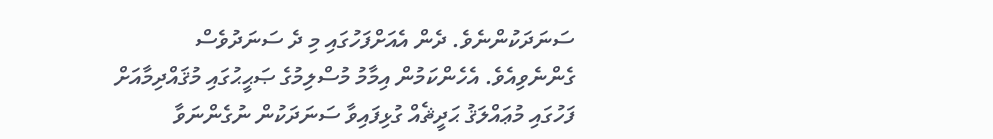ސަނަދަކުންނެވެ. ދެން އެއަށްފަހުގައި މި ދެ ސަނަދުވެސް ގެންނެވިއެވެ. އެހެންކަމުން އިމާމު މުސްލިމުގެ ޞަޙީޙުގައި މުޤައްދިމާއަށް ފަހުގައި މުޢައްލަޤު ޙަދީޘެއް ގުޅިފައިވާ ސަނަދަކުން ނުގެންނަވާ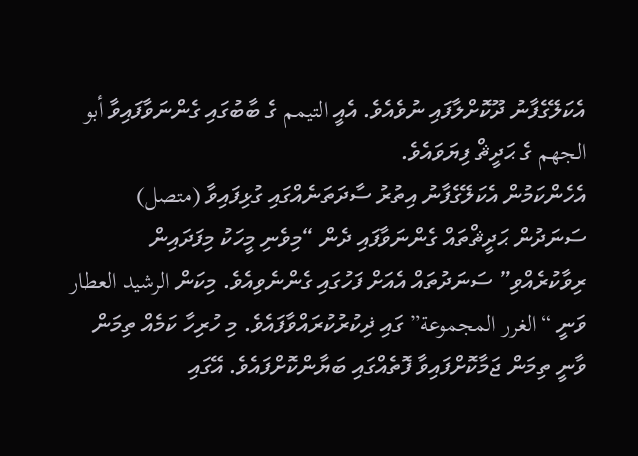އެކަލޭގެފާނު ދޫކޮށްލާފައި ނުވެއެވެ. އެއީ التيمم ގެ ބާބުގައި ގެންނަވާފައިވާ أبو الجهم ގެ ޙަދީޘް ފިޔަވައެވެ.
އެހެންކަމުން އެކަލޭގެފާނު އިތުރު ސާދަތަނެއްގައި ގުޅިފައިވާ (متصل) ސަނަދުން ޙަދީޘްތައް ގެންނަވާފައި ދެން “މިވެނި މީހަކު މިފަދައިން ރިވާކުރެއްވި” ސަނަދުތައް އެއަށް ފަހުގައި ގެންނެވިއެވެ. މިކަން الرشيد العطار ވަނީ “الغرر المجموعة” ގައި ޛިކުރުކުރައްވާފައެވެ. މި ހުރިހާ ކަމެއް ތިމަން ވާނީ ތިމަން ޖަމާކޮށްފައިވާ ފޮތެއްގައި ބަޔާންކޮށްފައެވެ. އޭގައި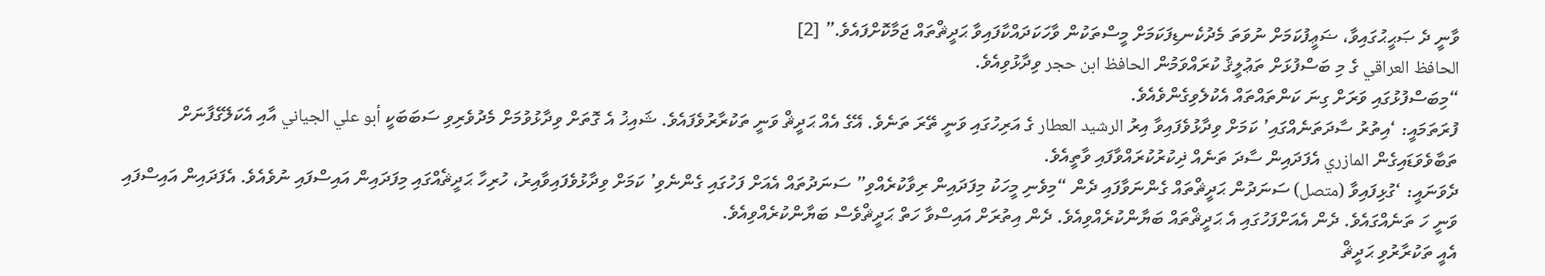ވާނީ ދެ ޞަޙީޙުގައިވާ، ޟަޢީފުކަމަށް ނުވަތަ މެދުކެނޑިފަކަމަށް މީސްތަކުން ވާހަކަދައްކާފައިވާ ޙަދީޘްތައް ޖަމާކޮށްފައެވެ.” [2]
الحافظ العراقي ގެ މި ބަސްފުޅަށް ތަޢުލީޤު ކުރައްވަމުން الحافظ ابن حجر ވިދާޅުވިއެވެ.
“މިބަސްފުޅުގައި ވަރަށް ގިނަ ކަންތައްތައް އެކުލެވިގެންވެއެވެ.
ފުރަތަމައީ: ‘އިތުރު ސާދަތަނެއްގައި’ ކަމަށް ވިދާޅުވެފައިވާ އިރު الرشيد العطار ގެ އަރިހުގައި ވަނީ ތޭރަ ތަނެވެ. އޭގެ އެއް ޙަދީޘް ވަނީ ތަކުރާރުވެފައެވެ. ޝައިޚު އެ ގޮތަށް ވިދާޅުވުމަށް މެދުވެރިވި ސަބަބަކީ أبو علي الجياني އާއި އެކަލޭގެފާނަށް ތަބާވެވަޑައިގެން المازري އެފަދައިން ސާދަ ތަނެއް ޛިކުރުކުރައްވާފައި ވާތީއެވެ.
ދެވަނައީ: ‘ގުޅިފައިވާ (متصل) ސަނަދުން ޙަދީޘްތައް ގެންނަވާފައި ދެން “މިވެނި މީހަކު މިފަދައިން ރިވާކުރެއްވި” ސަނަދުތައް އެއަށް ފަހުގައި ގެންނެވި’ ކަމަށް ވިދާޅުވެފައިވާއިރު، ހުރިހާ ޙަދީޘެއްގައި މިފަދައިން އައިސްފައި ނުވެއެވެ. އެފަދައިން އައިސްފައި ވަނީ ހަ ތަނެއްގައެވެ. ދެން އެއަށްފަހުގައި އެ ޙަދީޘްތައް ބަޔާންކުރެއްވިއެވެ. ދެން އިތުރަށް އައިސްވާ ހަތް ޙަދީޘްވެސް ބަޔާންކުރެއްވިއެވެ.
އެއީ ތަކުރާރުވި ޙަދީޘް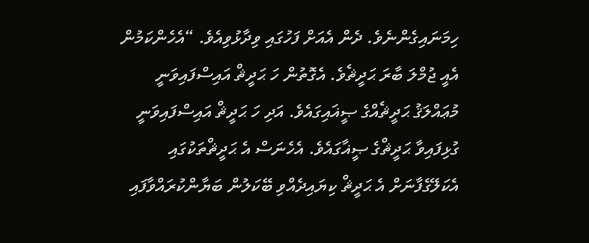ހިމަނައިގެންނެވެ. ދެން އެއަށް ފަހުގައި ވިދާޅުވިއެވެ. “އެހެންކަމުން އެއީ ޖުމްލަ ބާރަ ޙަދީޘެވެ. އެގޮތުން ހަ ޙަދީޘް އައިސްފައިވަނީ މުޢައްލަޤު ޙަދީޘެއްގެ ޞީޣައިގައެވެ. އަދި ހަ ޙަދީޘް އައިސްފައިވަނީ ގުޅިފައިވާ ޙަދީޘްގެ ޞީޣާގައެވެ. އެހެނަސް އެ ޙަދީޘްތަކުގައި އެކަލޭގެފާނަށް އެ ޙަދީޘް ކިޔައިދެއްވި ބޭކަލުން ބަޔާންކުރައްވާފައި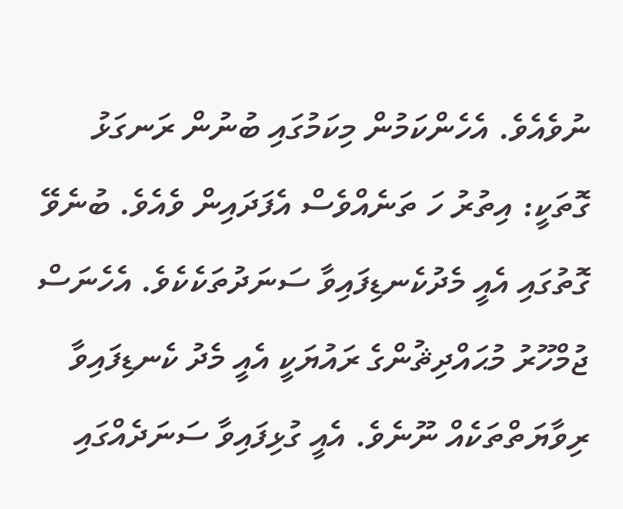ނުވެއެވެ. އެހެންކަމުން މިކަމުގައި ބުނުން ރަނގަޅު ގޮތަކީ: އިތުރު ހަ ތަނެއްވެސް އެފަދައިން ވެއެވެ. ބުނެވޭ ގޮތުގައި އެއީ މެދުކެނޑިފައިވާ ސަނަދުތަކެކެވެ. އެހެނަސް ޖުމްހޫރު މުޙައްދިޘުންގެ ރައުޔަކީ އެއީ މެދު ކެނޑިފައިވާ ރިވާޔަތްތަކެއް ނޫނެވެ. އެއީ ގުޅިފައިވާ ސަނަދެއްގައި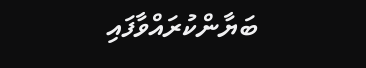ބަޔާންކުރައްވާފައި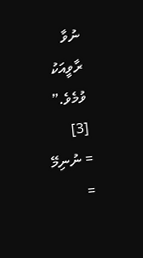ނުވާ ރާވީއަކު ވުމެވެ.” [3]
= ނުނިމޭ =